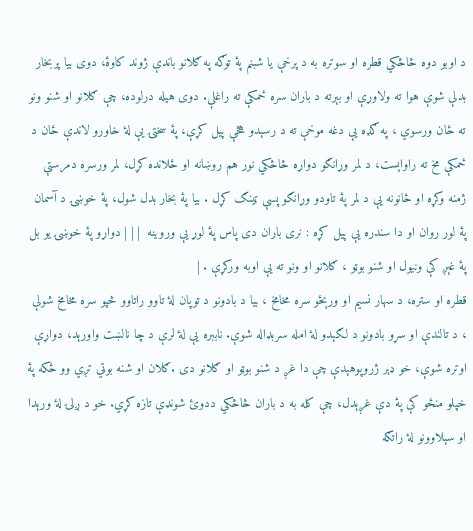د اوبو دوه څاڅکي قطره او سوتره به د پرخې يا شبنم پۀ توګه په ګلانو باندې ژوند کاوۀ، دوی بيا پربخار بدلې شوې هوا ته ولاوړې او بېرته د باران سره ځمکې ته راغلې. دوی هيله درلوده، چې ګلانو او شنو ونو ته ځان ورسوي ، په ګډه يې دغه موخې ته د رسېدو هڅې پيل کړې، پۀ سختۍ يې لۀ خاورو لاندې ځان د ځمکې مخ ته راواېست، د لمر وړانګو دواړه څاڅکي نور هم روښانه او ځلانده کړل، لمر ورسره دمرستې ژمنه وکړه او ځانونه يې د لمر پۀ تاودو وړانګو پسې ټينګ کړل . بيا پۀ بخار بدل شول، پۀ خوښۍ د آسمان پۀ لور روان او دا سندره يې پيل کړه : نری باران دی پاس پۀ لوړ يې وروينه  | | | دواړو پۀ خوښۍ يو بل پۀ غېږ کې ونيول او شنو بوټو ، ګلانو او ونو ته يې اوبه ورکړې . |
قطره او ستره، د سهار نسيم او ورېځو سره مخامخ ، بيا د بادونو د توپان لۀ تاوو راتاوو څپو سره مخامخ شولې ، د تالندې او سړو بادونو د لګېدو لۀ امله سربډاله شوې. ناببره يې لۀ لرې د چا نالښت واورېد، دواړې اوتره شوې، خو ډېر ژروپوهېدې چې دا غږ د شنو بوټو او ګلانو دی .ګلان او شنه بوټي تږي وو ځکه پۀ خپلو منځو کې پۀ دې غږېدل، چې کله به د باران څاڅکي ددوئ شونډې تازه کړي. خو د ږلۍ لۀ ورېدا او سېلاوونو لۀ راتګه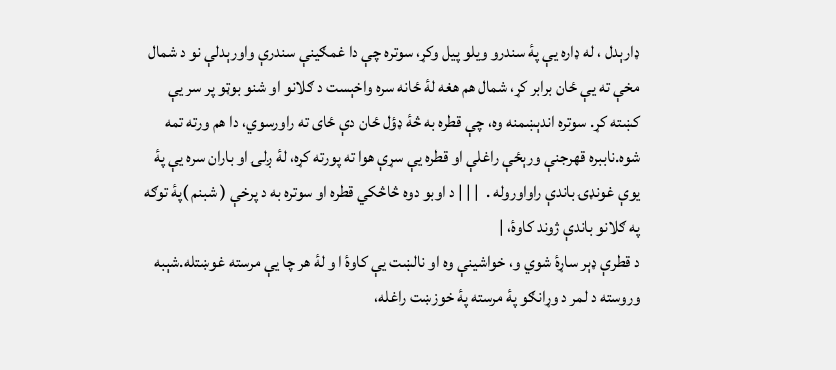ډارېدل ، له ډاره يې پۀ سندرو ويلو پيل وکړ، سوتره چې دا غمګينې سندرې واورېدلې نو د شمال مخې ته يې ځان برابر کړ، شمال هم هغه لۀ ځانه سره واخېست د ګلانو او شنو بوټو پر سر يې کښته کړ. سوتره اندېښمنه وه، چې قطره به څۀ ډؤل ځان دې ځای ته راورسوي، دا هم ورته تمه شوه.ناببره قهرجنې ورېځې راغلې او قطره يې سړې هوا ته پورته کړه، لۀ ږلۍ او باران سره يې پۀ يوې غونډۍ باندې راواوروله .  | | | د اوبو دوه څاڅکي قطره او سوتره به د پرخې ( شبنم )پۀ توګه په ګلانو باندې ژوند کاوۀ، |
د قطرې ډېر ساړۀ شوي و، خواشينې وه او نالښت يې کاوۀ ا و لۀ هر چا يې مرسته غوښتله.شېبه وروسته د لمر د وړانګو پۀ مرسته پۀ خوزښت راغله،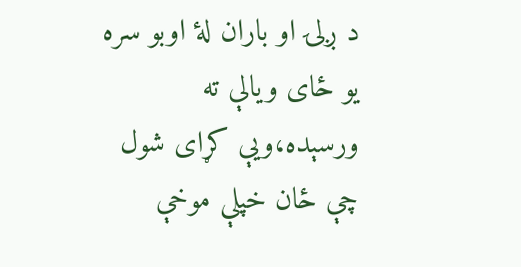د ږلۍ او باران لۀ اوبو سره يو ځای ويالې ته ورسېده،ويې کړای شول چې ځان خپلې موخې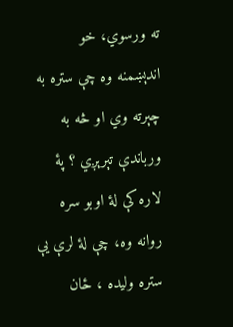ته ورسوي، خو اندېښمنه وه چې ستره به چېرته وي او څه به ورباندې تېرېږي ؟ پۀ لاره کې لۀ اوبو سره روانه وه، چې لۀ لرې يې ستره وليده ، ځان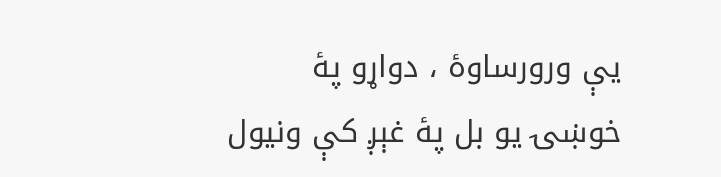يې ورورساوۀ ، دواړو پۀ خوښۍ يو بل پۀ غېږ کې ونيول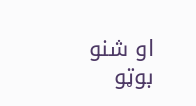او شنو بوټو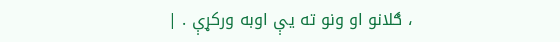، ګلانو او ونو ته يې اوبه ورکړې . |